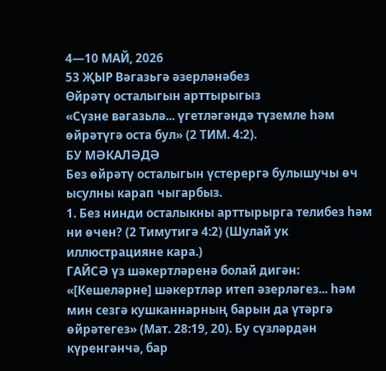4—10 МАЙ, 2026
53 ҖЫР Вәгазьгә әзерләнәбез
Өйрәтү осталыгын арттырыгыз
«Сүзне вәгазьлә... үгетләгәндә түземле һәм өйрәтүгә оста бул» (2 ТИМ. 4:2).
БУ МӘКАЛӘДӘ
Без өйрәтү осталыгын үстерергә булышучы өч ысулны карап чыгарбыз.
1. Без нинди осталыкны арттырырга телибез һәм ни өчен? (2 Тимутигә 4:2) (Шулай ук иллюстрацияне кара.)
ГАЙСӘ үз шәкертләренә болай дигән: «[Кешеләрне] шәкертләр итеп әзерләгез... һәм мин сезгә кушканнарның барын да үтәргә өйрәтегез» (Мат. 28:19, 20). Бу сүзләрдән күренгәнчә, бар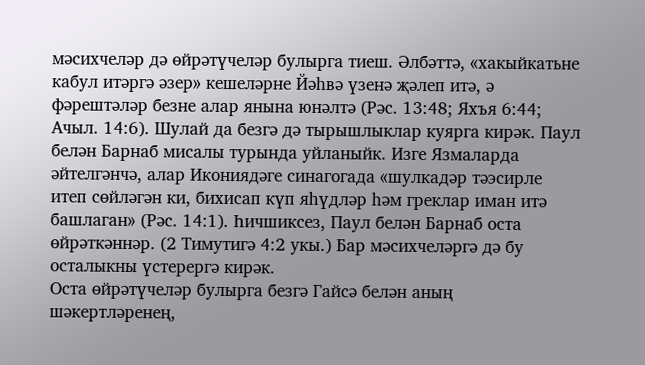мәсихчеләр дә өйрәтүчеләр булырга тиеш. Әлбәттә, «хакыйкатьне кабул итәргә әзер» кешеләрне Йәһвә үзенә җәлеп итә, ә фәрештәләр безне алар янына юнәлтә (Рәс. 13:48; Яхъя 6:44; Ачыл. 14:6). Шулай да безгә дә тырышлыклар куярга кирәк. Паул белән Барнаб мисалы турында уйланыйк. Изге Язмаларда әйтелгәнчә, алар Икониядәге синагогада «шулкадәр тәэсирле итеп сөйләгән ки, бихисап күп яһүдләр һәм греклар иман итә башлаган» (Рәс. 14:1). Һичшиксез, Паул белән Барнаб оста өйрәткәннәр. (2 Тимутигә 4:2 укы.) Бар мәсихчеләргә дә бу осталыкны үстерергә кирәк.
Оста өйрәтүчеләр булырга безгә Гайсә белән аның шәкертләренең,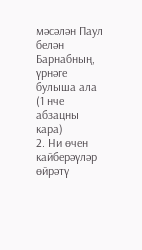мәсәлән Паул белән Барнабның, үрнәге булыша ала (1 нче абзацны кара)
2. Ни өчен кайберәүләр өйрәтү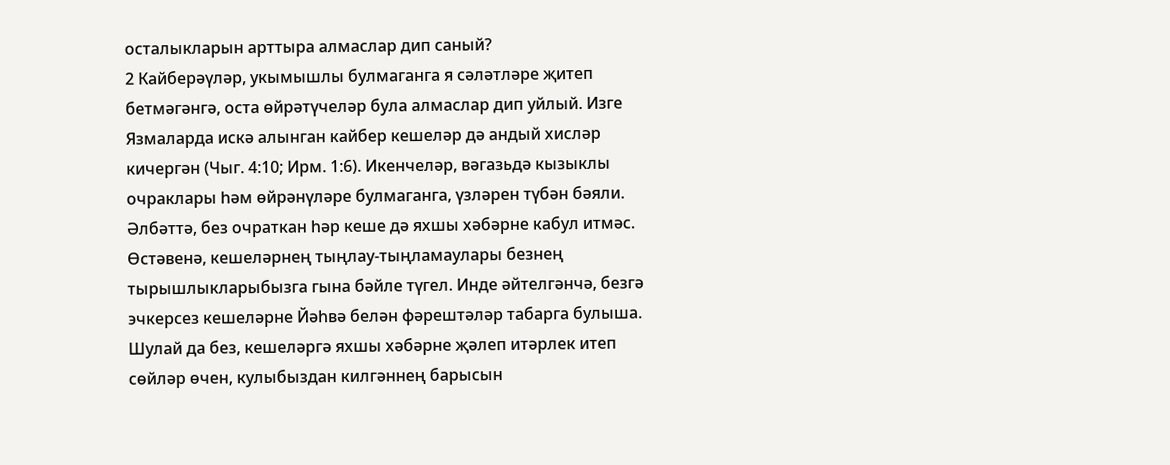осталыкларын арттыра алмаслар дип саный?
2 Кайберәүләр, укымышлы булмаганга я сәләтләре җитеп бетмәгәнгә, оста өйрәтүчеләр була алмаслар дип уйлый. Изге Язмаларда искә алынган кайбер кешеләр дә андый хисләр кичергән (Чыг. 4:10; Ирм. 1:6). Икенчеләр, вәгазьдә кызыклы очраклары һәм өйрәнүләре булмаганга, үзләрен түбән бәяли. Әлбәттә, без очраткан һәр кеше дә яхшы хәбәрне кабул итмәс. Өстәвенә, кешеләрнең тыңлау-тыңламаулары безнең тырышлыкларыбызга гына бәйле түгел. Инде әйтелгәнчә, безгә эчкерсез кешеләрне Йәһвә белән фәрештәләр табарга булыша. Шулай да без, кешеләргә яхшы хәбәрне җәлеп итәрлек итеп сөйләр өчен, кулыбыздан килгәннең барысын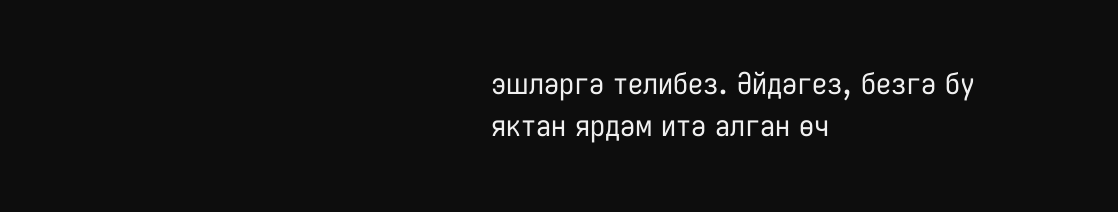эшләргә телибез. Әйдәгез, безгә бу яктан ярдәм итә алган өч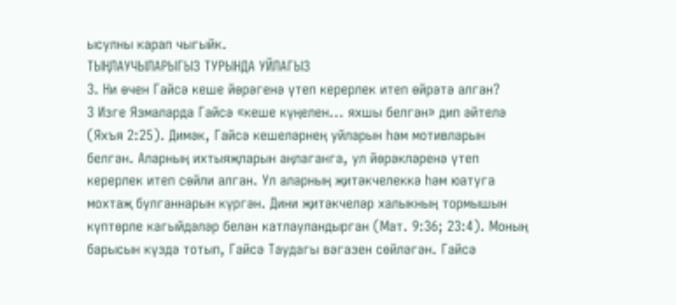ысулны карап чыгыйк.
ТЫҢЛАУЧЫЛАРЫГЫЗ ТУРЫНДА УЙЛАГЫЗ
3. Ни өчен Гайсә кеше йөрәгенә үтеп керерлек итеп өйрәтә алган?
3 Изге Язмаларда Гайсә «кеше күңелен... яхшы белгән» дип әйтелә (Яхъя 2:25). Димәк, Гайсә кешеләрнең уйларын һәм мотивларын белгән. Аларның ихтыяҗларын аңлаганга, ул йөрәкләренә үтеп керерлек итеп сөйли алган. Ул аларның җитәкчелеккә һәм юатуга мохтаҗ булганнарын күргән. Дини җитәкчеләр халыкның тормышын күптөрле кагыйдәләр белән катлауландырган (Мат. 9:36; 23:4). Моның барысын күздә тотып, Гайсә Таудагы вәгазен сөйләгән. Гайсә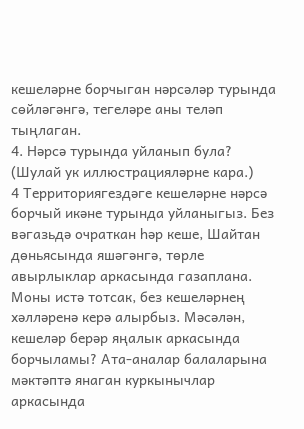кешеләрне борчыган нәрсәләр турында сөйләгәнгә, тегеләре аны теләп тыңлаган.
4. Нәрсә турында уйланып була? (Шулай ук иллюстрацияләрне кара.)
4 Территориягездәге кешеләрне нәрсә борчый икәне турында уйланыгыз. Без вәгазьдә очраткан һәр кеше, Шайтан дөньясында яшәгәнгә, төрле авырлыклар аркасында газаплана. Моны истә тотсак, без кешеләрнең хәлләренә керә алырбыз. Мәсәлән, кешеләр берәр яңалык аркасында борчыламы? Ата-аналар балаларына мәктәптә янаган куркынычлар аркасында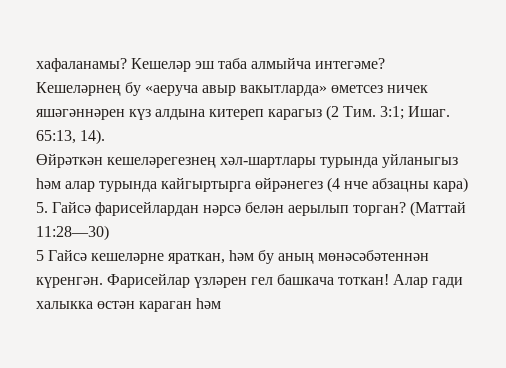хафаланамы? Кешеләр эш таба алмыйча интегәме? Кешеләрнең бу «аеруча авыр вакытларда» өметсез ничек яшәгәннәрен күз алдына китереп карагыз (2 Тим. 3:1; Ишаг. 65:13, 14).
Өйрәткән кешеләрегезнең хәл-шартлары турында уйланыгыз һәм алар турында кайгыртырга өйрәнегез (4 нче абзацны кара)
5. Гайсә фарисейлардан нәрсә белән аерылып торган? (Маттай 11:28—30)
5 Гайсә кешеләрне яраткан, һәм бу аның мөнәсәбәтеннән күренгән. Фарисейлар үзләрен гел башкача тоткан! Алар гади халыкка өстән караган һәм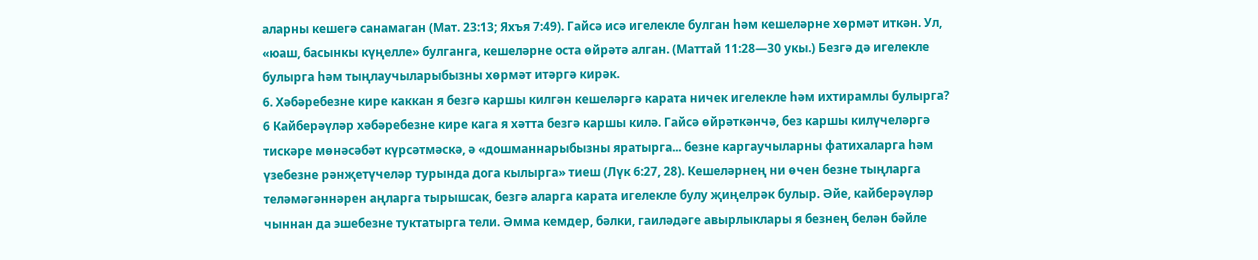аларны кешегә санамаган (Мат. 23:13; Яхъя 7:49). Гайсә исә игелекле булган һәм кешеләрне хөрмәт иткән. Ул, «юаш, басынкы күңелле» булганга, кешеләрне оста өйрәтә алган. (Маттай 11:28—30 укы.) Безгә дә игелекле булырга һәм тыңлаучыларыбызны хөрмәт итәргә кирәк.
6. Хәбәребезне кире каккан я безгә каршы килгән кешеләргә карата ничек игелекле һәм ихтирамлы булырга?
6 Кайберәүләр хәбәребезне кире кага я хәтта безгә каршы килә. Гайсә өйрәткәнчә, без каршы килүчеләргә тискәре мөнәсәбәт күрсәтмәскә, ә «дошманнарыбызны яратырга... безне каргаучыларны фатихаларга һәм үзебезне рәнҗетүчеләр турында дога кылырга» тиеш (Лүк 6:27, 28). Кешеләрнең ни өчен безне тыңларга теләмәгәннәрен аңларга тырышсак, безгә аларга карата игелекле булу җиңелрәк булыр. Әйе, кайберәүләр чыннан да эшебезне туктатырга тели. Әмма кемдер, бәлки, гаиләдәге авырлыклары я безнең белән бәйле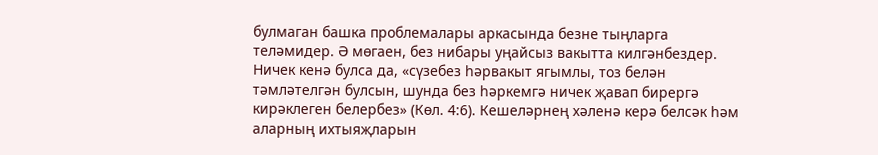булмаган башка проблемалары аркасында безне тыңларга теләмидер. Ә мөгаен, без нибары уңайсыз вакытта килгәнбездер. Ничек кенә булса да, «сүзебез һәрвакыт ягымлы, тоз белән тәмләтелгән булсын, шунда без һәркемгә ничек җавап бирергә кирәклеген белербез» (Көл. 4:6). Кешеләрнең хәленә керә белсәк һәм аларның ихтыяҗларын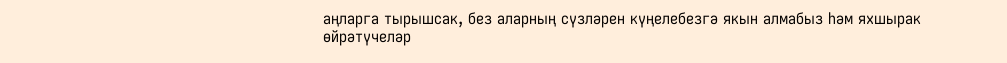аңларга тырышсак, без аларның сүзләрен күңелебезгә якын алмабыз һәм яхшырак өйрәтүчеләр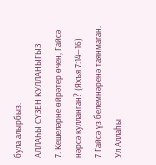була алырбыз.
АЛЛАҺЫ СҮЗЕН КУЛЛАНЫГЫЗ
7. Кешеләрне өйрәтер өчен, Гайсә нәрсә кулланган? (Яхъя 7:14—16)
7 Гайсә үз белемнәренә таянмаган. Ул Аллаһы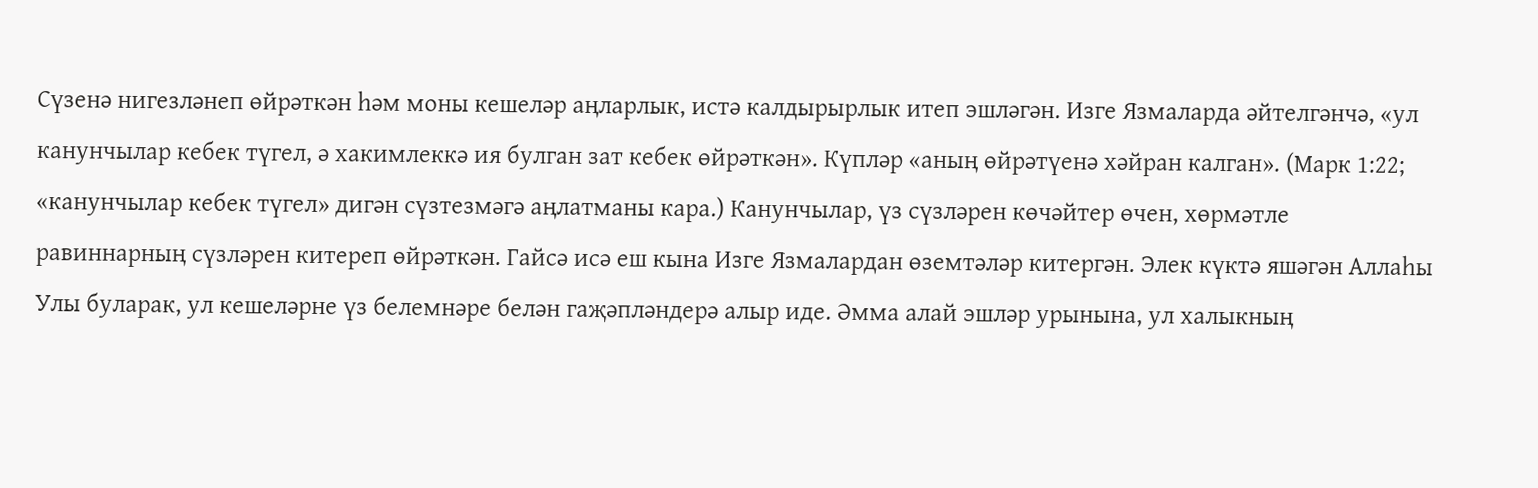Сүзенә нигезләнеп өйрәткән һәм моны кешеләр аңларлык, истә калдырырлык итеп эшләгән. Изге Язмаларда әйтелгәнчә, «ул канунчылар кебек түгел, ә хакимлеккә ия булган зат кебек өйрәткән». Күпләр «аның өйрәтүенә хәйран калган». (Марк 1:22; «канунчылар кебек түгел» дигән сүзтезмәгә аңлатманы кара.) Канунчылар, үз сүзләрен көчәйтер өчен, хөрмәтле равиннарның сүзләрен китереп өйрәткән. Гайсә исә еш кына Изге Язмалардан өземтәләр китергән. Элек күктә яшәгән Аллаһы Улы буларак, ул кешеләрне үз белемнәре белән гаҗәпләндерә алыр иде. Әмма алай эшләр урынына, ул халыкның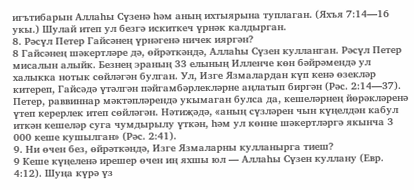игътибарын Аллаһы Сүзенә һәм аның ихтыярына туплаган. (Яхъя 7:14—16 укы.) Шулай итеп ул безгә искиткеч үрнәк калдырган.
8. Рәсүл Петер Гайсәнең үрнәгенә ничек ияргән?
8 Гайсәнең шәкертләре дә, өйрәткәндә, Аллаһы Сүзен кулланган. Рәсүл Петер мисалын алыйк. Безнең эраның 33 елының Илленче көн бәйрәмендә ул халыкка нотык сөйләгән булган. Ул, Изге Язмалардан күп кенә өзекләр китереп, Гайсәдә үтәлгән пәйгамбәрлекләрне аңлатып биргән (Рәс. 2:14—37). Петер, раввиннар мәктәпләрендә укымаган булса да, кешеләрнең йөрәкләренә үтеп керерлек итеп сөйләгән. Нәтиҗәдә, «аның сүзләрен чын күңелдән кабул иткән кешеләр суга чумдырылу үткән, һәм ул көнне шәкертләргә якынча 3 000 кеше кушылган» (Рәс. 2:41).
9. Ни өчен без, өйрәткәндә, Изге Язмаларны кулланырга тиеш?
9 Кеше күңеленә ирешер өчен иң яхшы юл — Аллаһы Сүзен куллану (Евр. 4:12). Шуңа күрә үз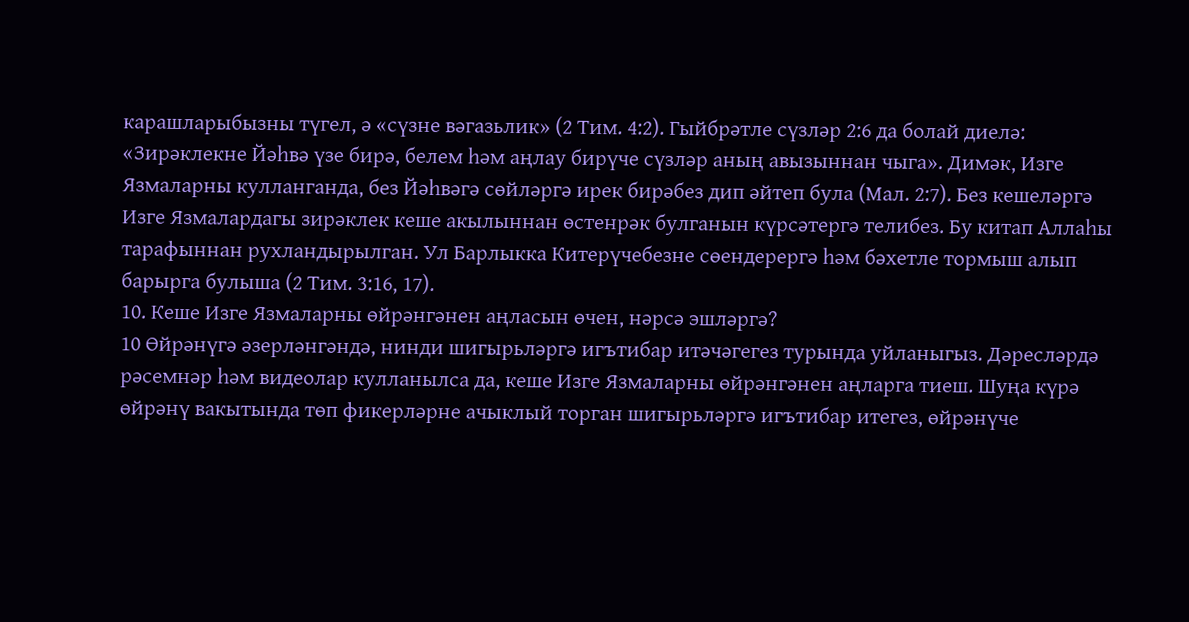карашларыбызны түгел, ә «сүзне вәгазьлик» (2 Тим. 4:2). Гыйбрәтле сүзләр 2:6 да болай диелә: «Зирәклекне Йәһвә үзе бирә, белем һәм аңлау бирүче сүзләр аның авызыннан чыга». Димәк, Изге Язмаларны кулланганда, без Йәһвәгә сөйләргә ирек бирәбез дип әйтеп була (Мал. 2:7). Без кешеләргә Изге Язмалардагы зирәклек кеше акылыннан өстенрәк булганын күрсәтергә телибез. Бу китап Аллаһы тарафыннан рухландырылган. Ул Барлыкка Китерүчебезне сөендерергә һәм бәхетле тормыш алып барырга булыша (2 Тим. 3:16, 17).
10. Кеше Изге Язмаларны өйрәнгәнен аңласын өчен, нәрсә эшләргә?
10 Өйрәнүгә әзерләнгәндә, нинди шигырьләргә игътибар итәчәгегез турында уйланыгыз. Дәресләрдә рәсемнәр һәм видеолар кулланылса да, кеше Изге Язмаларны өйрәнгәнен аңларга тиеш. Шуңа күрә өйрәнү вакытында төп фикерләрне ачыклый торган шигырьләргә игътибар итегез, өйрәнүче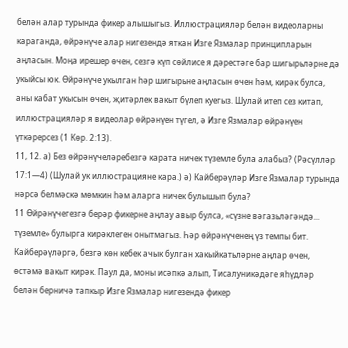белән алар турында фикер алышыгыз. Иллюстрацияләр белән видеоларны караганда, өйрәнүче алар нигезендә яткан Изге Язмалар принципларын аңласын. Моңа ирешер өчен, сезгә күп сөйлисе я дәрестәге бар шигырьләрне дә укыйсы юк. Өйрәнүче укылган һәр шигырьне аңласын өчен һәм, кирәк булса, аны кабат укысын өчен, җитәрлек вакыт бүлеп куегыз. Шулай итеп сез китап, иллюстрацияләр я видеолар өйрәнүен түгел, ә Изге Язмалар өйрәнүен үткәрерсез (1 Көр. 2:13).
11, 12. а) Без өйрәнүчеләребезгә карата ничек түземле була алабыз? (Рәсүлләр 17:1—4) (Шулай ук иллюстрацияне кара.) ә) Кайберәүләр Изге Язмалар турында нәрсә белмәскә мөмкин һәм аларга ничек булышып була?
11 Өйрәнүчегезгә берәр фикерне аңлау авыр булса, «сүзне вәгазьләгәндә... түземле» булырга кирәклеген онытмагыз. Һәр өйрәнүченең үз темпы бит. Кайберәүләргә, безгә көн кебек ачык булган хакыйкатьләрне аңлар өчен, өстәмә вакыт кирәк. Паул да, моны исәпкә алып, Тисалуникәдәге яһүдләр белән берничә тапкыр Изге Язмалар нигезендә фикер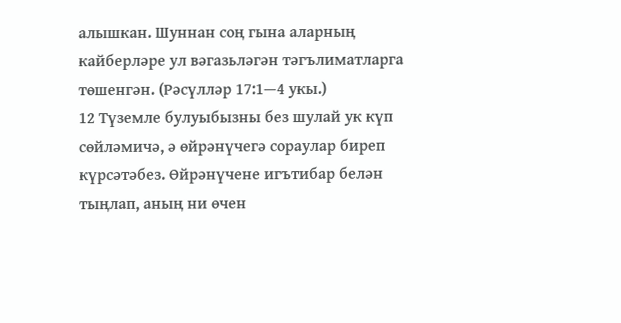алышкан. Шуннан соң гына аларның кайберләре ул вәгазьләгән тәгълиматларга төшенгән. (Рәсүлләр 17:1—4 укы.)
12 Түземле булуыбызны без шулай ук күп сөйләмичә, ә өйрәнүчегә сораулар биреп күрсәтәбез. Өйрәнүчене игътибар белән тыңлап, аның ни өчен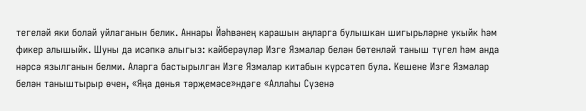тегеләй яки болай уйлаганын белик. Аннары Йәһвәнең карашын аңларга булышкан шигырьләрне укыйк һәм фикер алышыйк. Шуны да исәпкә алыгыз: кайберәүләр Изге Язмалар белән бөтенләй таныш түгел һәм анда нәрсә язылганын белми. Аларга бастырылган Изге Язмалар китабын күрсәтеп була. Кешене Изге Язмалар белән таныштырыр өчен, «Яңа дөнья тәрҗемәсе»ндәге «Аллаһы Сүзенә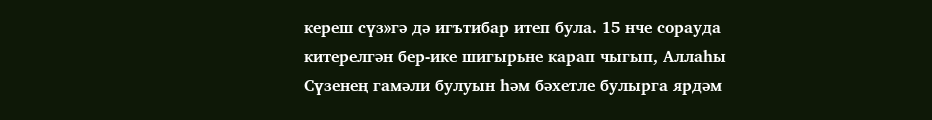кереш сүз»гә дә игътибар итеп була. 15 нче сорауда китерелгән бер-ике шигырьне карап чыгып, Аллаһы Сүзенең гамәли булуын һәм бәхетле булырга ярдәм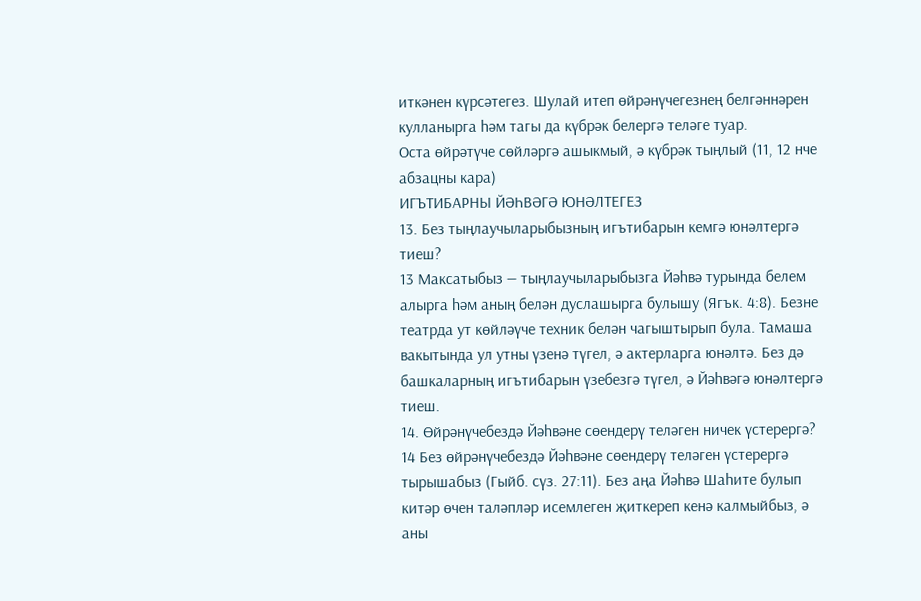иткәнен күрсәтегез. Шулай итеп өйрәнүчегезнең белгәннәрен кулланырга һәм тагы да күбрәк белергә теләге туар.
Оста өйрәтүче сөйләргә ашыкмый, ә күбрәк тыңлый (11, 12 нче абзацны кара)
ИГЪТИБАРНЫ ЙӘҺВӘГӘ ЮНӘЛТЕГЕЗ
13. Без тыңлаучыларыбызның игътибарын кемгә юнәлтергә тиеш?
13 Максатыбыз — тыңлаучыларыбызга Йәһвә турында белем алырга һәм аның белән дуслашырга булышу (Ягък. 4:8). Безне театрда ут көйләүче техник белән чагыштырып була. Тамаша вакытында ул утны үзенә түгел, ә актерларга юнәлтә. Без дә башкаларның игътибарын үзебезгә түгел, ә Йәһвәгә юнәлтергә тиеш.
14. Өйрәнүчебездә Йәһвәне сөендерү теләген ничек үстерергә?
14 Без өйрәнүчебездә Йәһвәне сөендерү теләген үстерергә тырышабыз (Гыйб. сүз. 27:11). Без аңа Йәһвә Шаһите булып китәр өчен таләпләр исемлеген җиткереп кенә калмыйбыз, ә аны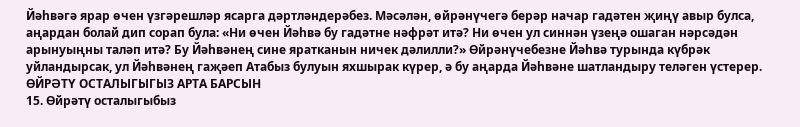Йәһвәгә ярар өчен үзгәрешләр ясарга дәртләндерәбез. Мәсәлән, өйрәнүчегә берәр начар гадәтен җиңү авыр булса, аңардан болай дип сорап була: «Ни өчен Йәһвә бу гадәтне нәфрәт итә? Ни өчен ул синнән үзеңә ошаган нәрсәдән арынуыңны таләп итә? Бу Йәһвәнең сине яратканын ничек дәлилли?» Өйрәнүчебезне Йәһвә турында күбрәк уйландырсак, ул Йәһвәнең гаҗәеп Атабыз булуын яхшырак күрер, ә бу аңарда Йәһвәне шатландыру теләген үстерер.
ӨЙРӘТҮ ОСТАЛЫГЫГЫЗ АРТА БАРСЫН
15. Өйрәтү осталыгыбыз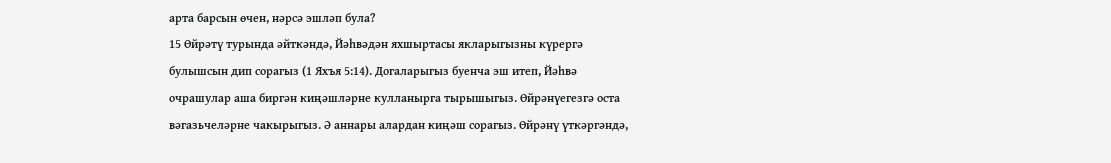арта барсын өчен, нәрсә эшләп була?
15 Өйрәтү турында әйткәндә, Йәһвәдән яхшыртасы якларыгызны күрергә булышсын дип сорагыз (1 Яхъя 5:14). Догаларыгыз буенча эш итеп, Йәһвә очрашулар аша биргән киңәшләрне кулланырга тырышыгыз. Өйрәнүегезгә оста вәгазьчеләрне чакырыгыз. Ә аннары алардан киңәш сорагыз. Өйрәнү үткәргәндә,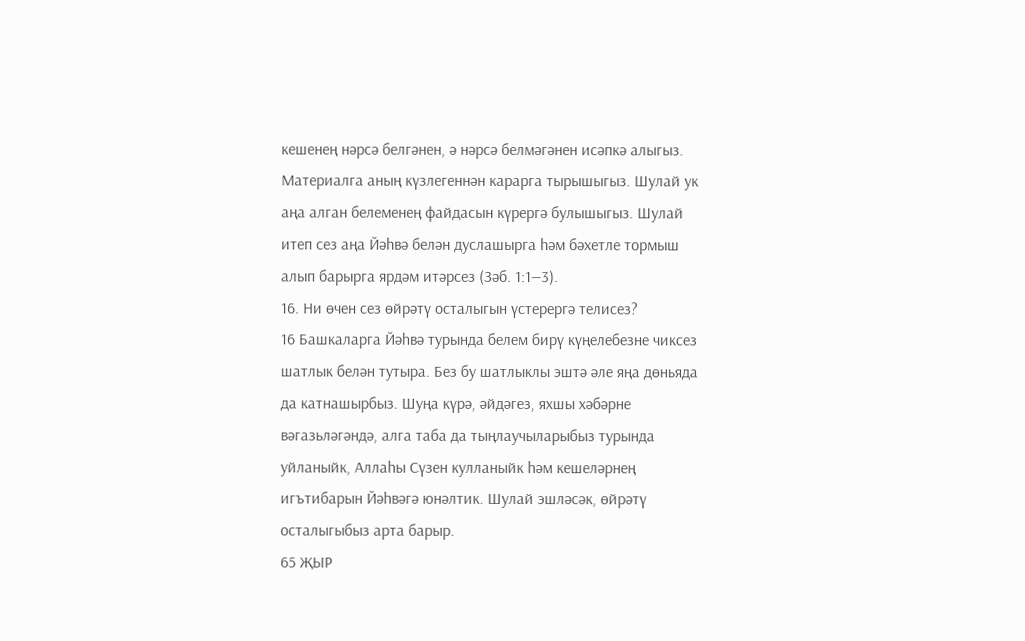кешенең нәрсә белгәнен, ә нәрсә белмәгәнен исәпкә алыгыз. Материалга аның күзлегеннән карарга тырышыгыз. Шулай ук аңа алган белеменең файдасын күрергә булышыгыз. Шулай итеп сез аңа Йәһвә белән дуслашырга һәм бәхетле тормыш алып барырга ярдәм итәрсез (Зәб. 1:1—3).
16. Ни өчен сез өйрәтү осталыгын үстерергә телисез?
16 Башкаларга Йәһвә турында белем бирү күңелебезне чиксез шатлык белән тутыра. Без бу шатлыклы эштә әле яңа дөньяда да катнашырбыз. Шуңа күрә, әйдәгез, яхшы хәбәрне вәгазьләгәндә, алга таба да тыңлаучыларыбыз турында уйланыйк, Аллаһы Сүзен кулланыйк һәм кешеләрнең игътибарын Йәһвәгә юнәлтик. Шулай эшләсәк, өйрәтү осталыгыбыз арта барыр.
65 ҖЫР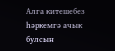Алга китешебез һәркемгә ачык булсын